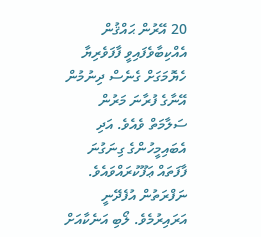20 އޭރުން ޙައްޤުން އެއްކިބާވެފައިވީ ފާފަވެރިޔާ ހެޔޮމަގަށް ގެނެސް ދިނުމުން އޭނާގެ ފުރާނަ މަރުން ސަލާމަތް ވެއެވެ. އަދި އެބައިމީހުންގެ ގިނަގުނަ ފާފަތައް ޢަފޫކުރައްވައެވެ.
ނަފްރަތުން އުފެދޭނީ އަރައިރުމެވެ. ލޯބި އަނެކާއަށް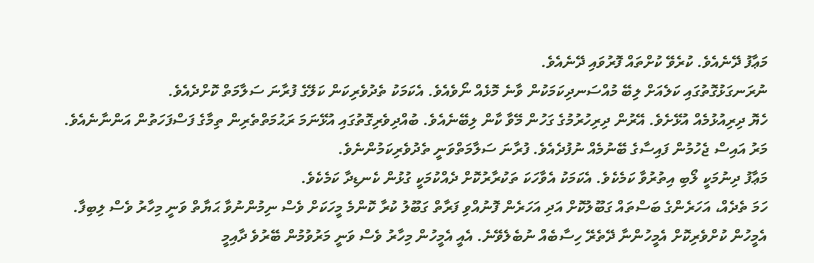މަޢާފު ދޭނެއެވެ. ކުރެވޭ ކުށްތައް ފޮރުވައި ދޭނެއެވެ.
ނުރަނގަޅުގޮތުގައި ކަލެއަށް ލިބޭ މުއްސަނދިކަމަކުން ވާނެ މޮޅެއް ނޯވެއެވެ. އެކަމަކު ތެދުވެރިކަން ކަލޭގެ ފުރާނަ ސަލާމަތް ކޮށްދެއެވެ.
ހެޔޮ ދިރިއުޅުމެއް އުޅޭށެވެ. އޭރުން ދިރިހުރުމުގެ ގަހުން މޭވާ ކާން ލިބޭނެއެވެ. ބުއްދިވެރިގޮތުގައި އުޅޭނަމަ ރަޙުމަތްތެރިން ތިމާގެ ފަސްފަހަތުން އަންނާނެއެވެ.
މަރު އައިސް ޖެހުމުން ފައިސާގެ ބޭނުމެއް ނުފުދެއެވެ. ފުރާނަ ސަލާމަތްވަނީ ތެދުވެރިކަމުންނެވެ.
މަޢާފު ދިނުމަކީ ލޯބި އިތުރުވާ ކަމެކެވެ. އެކަމަކު އެވާހަކަ ތަކުރާރުކޮށް ދެއްކުމަކީ ގުޅުން ކެނޑިދާ ކަމެކެވެ.
ހަމަ ތެދެއް، އަހަރެންގެ ބަސްތައް ގަބޫލުކޮށް އަދި އަހަރެން ފޮނުއްވި ފަރާތް ގަބޫލު ކުރާ ކޮންމެ މީހަކަށް ވެސް ނިމުންނުވާ ޙަޔާތް ވަނީ މިހާރު ވެސް ލިބިފާ. އެމީހުން ކުށްވެރިކޮށް އެމީހުންނާ ދޭތެރޭ ހިސާބެއް ނުބެލެވޭނެ. އެއީ އެމީހުން މިހާރު ވެސް ވަނީ މަރުވުމުން ބޭރުވެ ދާއިމީ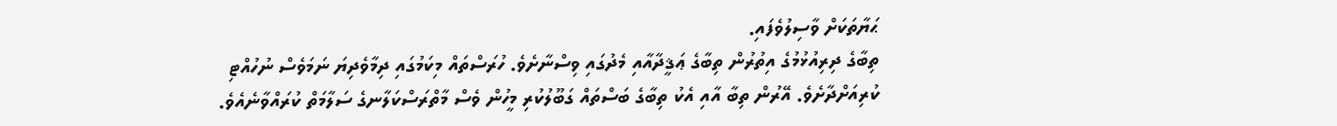ޙަޔާތަކަށް ވާސިލުވެފައި.
ތިބާގެ ދިރިއުޅުމުގެ އިތުރުން ތިބާގެ ޢަޤީދާއާއި މެދުގައި ވިސްނާށެވެ. ހުރަސްތައް މިކަމުގައި ދިމާވެދިޔަ ނަމަވެސް ނުހުއްޓި ކުރިއަށްދާށެވެ. އޭރުން ތިބާ އާއި އެކު ތިބާގެ ބަސްތައް ގަބޫލުކުރި މީހުން ވެސް މާތްރަސްކަލާނގެ ސަލާމަތް ކުރައްވާނެއެވެ.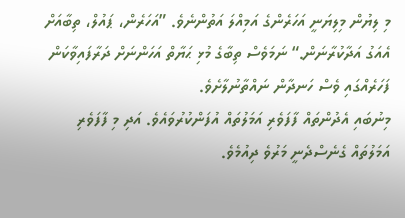މި ލިޔުން މިލިޔަނީ އަހަރެންގެ އަމިއްލަ އަތުންނެވެ. ”އަހަރެން، ޕައުލް، ތިބާއަށް އެއަގު އަދާކުރާނަން.“ ނަމަވެސް ތިބާގެ މުޅި ޙަޔާތް އަހަންނަށް ދަރާފައިވާކަން ފަހަރެއްގައި ވެސް ހަނދާން ނައްތާނުލާށެވެ.
މިނުބައި އެދުންތައް ފާފަވެރި އަމަލުތައް އުފަންކުރުވައެވެ. އަދި މި ފާފަވެރި އަމަލުތައް ގެނެސްދެނީ މަރުވެ ދިއުމެވެ.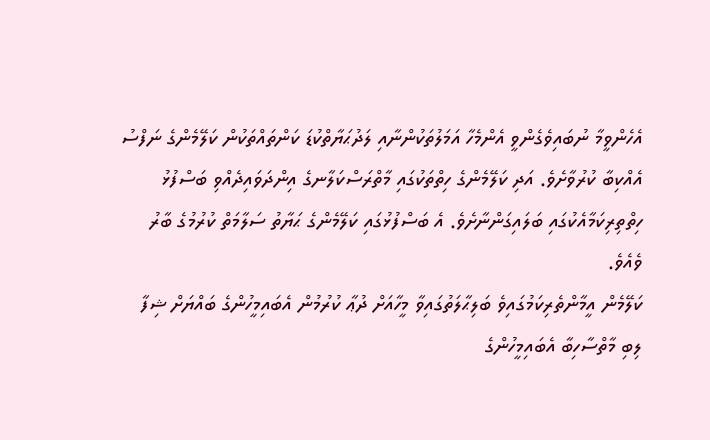އެހެންވީމާ ނުބައިވެގެންވީ އެންމެހާ އަމަލުތަކުންނާއި ލަދުޙަޔާތްކުޑަ ކަންތައްތަކުން ކަލޭމެންގެ ނަފްސު އެއްކިބާ ކުރުވާށެވެ. އަދި ކަލޭމެންގެ ހިތްތަކުގައި މާތްރަސްކަލާނގެ އިންދަވައިދެއްވި ބަސްފުޅު ހިތްތިރިކަމާއެކުގައި ބަލައިގަންނާށެވެ. އެ ބަސްފުޅުގައި ކަލޭމެންގެ ޙަޔާތު ސަލާމަތް ކުރުމުގެ ބާރު ވެއެވެ.
ކަލޭމެން އީމާންތެރިކަމުގައިވެ ބަލިޙާލަތުގައިވާ މީހާއަށް ދުޢާ ކުރުމުން އެބައިމީހުންގެ ބައްޔަށް ޝިފާ ލިބި މާތްސާހިބާ އެބައިމީހުންގެ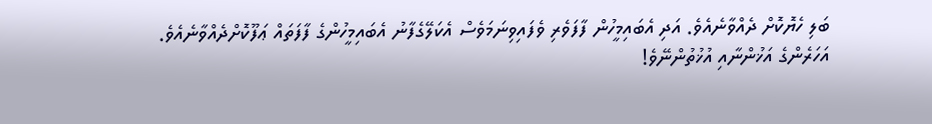ބަލި ހެޔޮކޮށް ދެއްވާނެއެވެ. އަދި އެބައިމީހުން ފާފަވެރި ވެފައިވިނަމަވެސް އެކަލޭގެފާނު އެބައިމީހުންގެ ފާފަތައް ޢަފޫކޮށްދެއްވާނެއެވެ.
އަހަރެންގެ އަޚުންނާއި އުޚުތުންނޭވެ!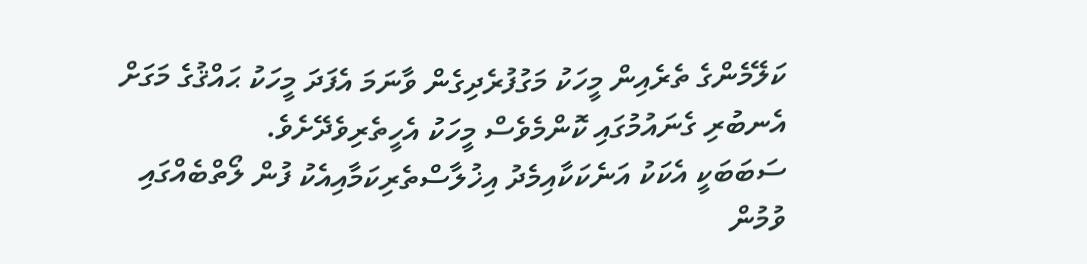ކަލޭމެންގެ ތެރެއިން މީހަކު މަގުފުރެދިގެން ވާނަމަ އެފަދަ މީހަކު ޙައްޤުގެ މަގަށް އެނބުރި ގެނައުމުގައި ކޮންމެވެސް މީހަކު އެހީތެރިވެދޭށެވެ.
ސަބަބަކީ އެކަކު އަނެކަކާއިމެދު އިޚުލާސްތެރިކަމާއިއެކު ފުން ލޯތްބެއްގައި ވުމުން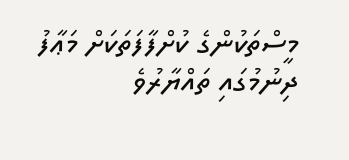މީސްތަކުންގެ ކުށްފާފަތަކަށް މަޢާފު ދިނުމުގައި ތައްޔާރުވެ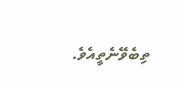ތިބެވޭނެތީއެވެ.